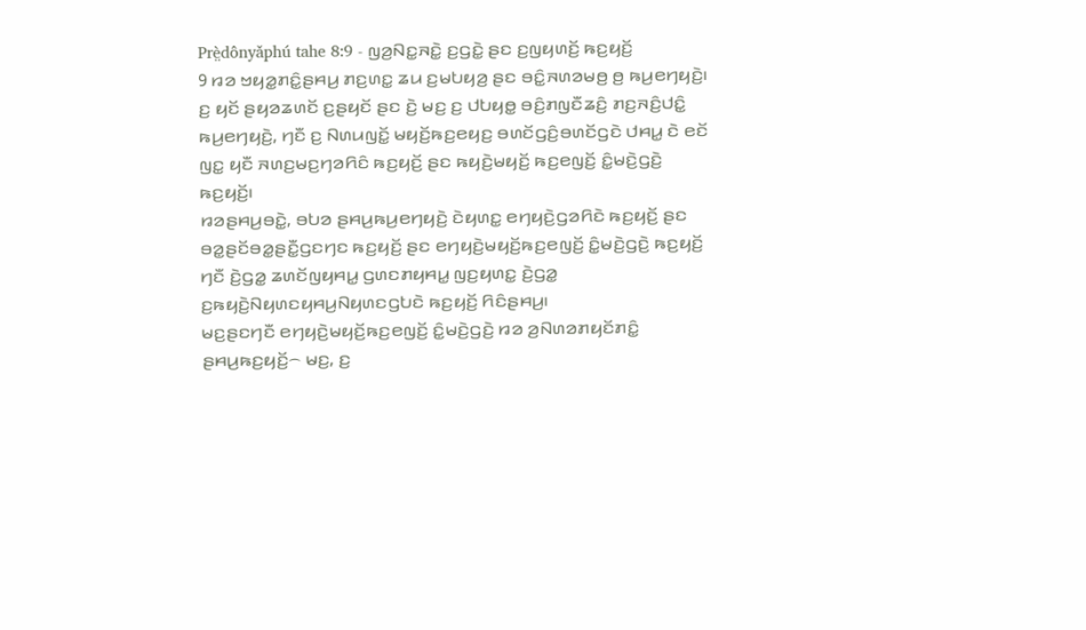Prè̤dônyǎphú tahe 8:9 - ꤜꤤ꤬ꤡꤢ꤭ꤏꤢꤧ꤭ ꤢ꤬ꤞꤢꤧ꤭ ꤔꤢ ꤢ꤬ꤜꤟꤛꤢꤩ꤬ ꤒꤢ꤬ꤟꤢꤩ꤬
9 ꤙꤤ ꤠꤟꤤ꤭ꤊꤢꤨ꤭ꤔꤌꤣ꤬ ꤊꤢ꤬ꤛꤢ꤭ ꤘꤣ ꤢ꤬ꤗꤝꤟꤤ꤬ ꤔꤢ ꤋꤢꤨ꤭ꤏꤛꤤꤗꤥ꤬ ꤥ꤬ ꤒꤣ꤬ꤕꤚꤟꤢꤧ꤬꤯ ꤢ꤬ ꤟꤢꤩ ꤔꤟꤤꤘꤛꤢꤩ ꤢ꤬ꤔꤟꤢꤩ ꤔꤢ ꤢꤧ꤬ ꤗꤢ꤬ ꤢ꤬ ꤓꤝꤟꤥ꤭ ꤋꤢꤨ꤬ꤊꤜꤢꤪꤘꤢꤨ꤬ ꤊꤢ꤬ꤏꤢꤨ꤬ꤓꤢꤨ꤭ ꤒꤣ꤬ꤕꤚꤟꤢꤧ꤬, ꤚꤢꤪ ꤢ꤬ ꤡꤛꤣꤜꤢꤩ꤭ ꤗꤟꤢꤩ꤬ꤒꤢ꤬ꤕꤟꤢ꤬ ꤋꤛꤢꤩꤞꤢꤨ꤬ꤋꤛꤢꤩꤞꤢꤧ ꤓꤌꤣ꤭ ꤢꤧ ꤕꤢꤩ ꤜꤢ꤭ ꤟꤢꤪ ꤏꤛꤢ꤬ꤗꤢ꤬ꤚꤤꤖꤢꤨ ꤒꤢ꤬ꤟꤢꤩ꤬ ꤔꤢ ꤒꤟꤢꤧ꤬ꤗꤟꤢꤩ꤬ ꤒꤢ꤬ꤕꤜꤢꤩ꤬ ꤢꤨ꤭ꤗꤢꤧ꤬ꤞꤢꤧ꤬ ꤒꤢ꤬ꤟꤢꤩ꤬꤯
ꤙꤤꤔꤌꤣ꤬ꤋꤢꤧ꤭, ꤋꤝꤤ ꤔꤌꤣ꤬ꤒꤣ꤬ꤕꤚꤟꤢꤧ꤬ ꤢꤧꤟꤛꤢ꤭ ꤕꤚꤟꤢꤧ꤬ꤞꤤꤖꤢꤧ ꤒꤢ꤬ꤟꤢꤩ꤬ ꤔꤢ ꤋꤤ꤭ꤔꤢꤩꤋꤤ꤭ꤔꤢꤪ꤭ꤞꤢꤚꤢ ꤒꤢ꤬ꤟꤢꤩ꤬ ꤔꤢ ꤕꤚꤟꤢꤧ꤬ꤗꤟꤢꤩ꤬ꤒꤢ꤬ꤕꤜꤢꤩ꤬ ꤢꤨ꤭ꤗꤢꤧ꤬ꤞꤢꤧ꤬ ꤒꤢ꤬ꤟꤢꤩ꤬ ꤚꤢꤪ ꤢꤧ꤬ꤞꤤ꤭ ꤘꤛꤢꤩꤜꤟꤌꤣ꤭ ꤞꤛꤢꤊꤟꤌꤣ꤭ ꤜꤢ꤬ꤟꤛꤢ꤭ ꤢꤧ꤬ꤞꤤ꤭ ꤢ꤬ꤒꤟꤢꤧ꤬ꤡꤟꤛꤢꤟꤌꤣ꤬ꤡꤟꤛꤢꤞꤝꤢꤧ ꤒꤢ꤬ꤟꤢꤩ꤬ ꤖꤢꤨꤔꤌꤣ꤬꤯
ꤗꤢ꤬ꤔꤢꤚꤢꤪ ꤕꤚꤟꤢꤧ꤬ꤗꤟꤢꤩ꤬ꤒꤢ꤬ꤕꤜꤢꤩ꤬ ꤢꤨ꤭ꤗꤢꤧ꤬ꤞꤢꤧ꤬ ꤙꤤ ꤤ꤬ꤡꤛꤤꤊꤟꤢꤩꤊꤢꤨ꤭ ꤔꤌꤣ꤬ꤒꤢ꤬ꤟꤢꤩ꤬꤮ ꤗꤢ꤬, ꤢ꤬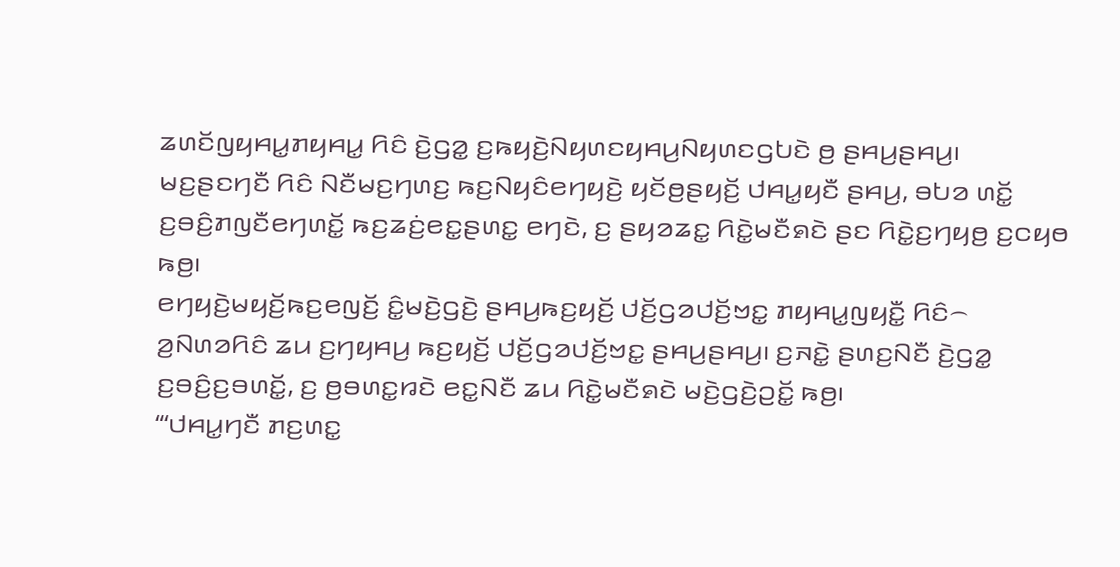ꤘꤛꤢꤩꤜꤟꤌꤣ꤭ꤊꤟꤌꤣ꤭ ꤖꤢꤨ ꤢꤧ꤬ꤞꤤ꤭ ꤢ꤬ꤒꤟꤢꤧ꤬ꤡꤟꤛꤢꤟꤌꤣ꤬ꤡꤟꤛꤢꤞꤝꤢꤧ ꤥ꤬ ꤔꤌꤣ꤬ꤔꤌꤣ꤬꤯ ꤗꤢ꤬ꤔꤢꤚꤢꤪ ꤖꤢꤨ ꤡꤢꤪꤗꤢ꤬ꤚꤛꤢ꤬ ꤒꤢ꤬ꤡꤟꤢꤨꤕꤚꤟꤢꤧ꤬ ꤟꤢꤩꤥ꤬ꤔꤟꤢꤩ꤬ ꤓꤌꤣ꤭ꤟꤢꤪ ꤔꤌꤣ꤬, ꤋꤝꤤ ꤛꤢꤩ꤭ ꤢ꤬ꤋꤢꤨ꤬ꤊꤜꤢꤪꤕꤚꤛꤢꤩ꤭ ꤒꤢ꤬ꤘꤢꤦ꤬ꤕꤢ꤭ꤔꤛꤢ꤭ ꤕꤚꤢꤧ, ꤢ꤬ ꤔꤟꤤꤘꤢ꤭ ꤖꤢꤧ꤭ꤗꤢꤪꤎꤢꤧ ꤔꤢ ꤖꤢꤧ꤭ꤢ꤬ꤚꤟꤥ꤬ ꤢ꤬ꤍꤟꤥ ꤒꤥ꤬꤯
ꤕꤚꤟꤢꤧ꤬ꤗꤟꤢꤩ꤬ꤒꤢ꤬ꤕꤜꤢꤩ꤬ ꤢꤨ꤭ꤗꤢꤧ꤬ꤞꤢꤧ꤬ ꤔꤌꤣ꤬ꤒꤢ꤬ꤟꤢꤩ꤬ ꤓꤢꤩ꤬ꤞꤤꤓꤢꤩ꤬ꤠꤢ꤭ ꤊꤟꤌꤣ꤭ꤜꤟꤢꤪ꤭ ꤖꤢꤨ꤮ ꤤ꤬ꤡꤛꤤꤖꤢꤨ ꤘꤣ ꤢ꤬ꤚꤟꤌꤣ꤬ ꤒꤢ꤬ꤟꤢꤩ꤬ ꤓꤢꤩ꤬ꤞꤤꤓꤢꤩ꤬ꤠꤢ꤭ ꤔꤌꤣ꤬ꤔꤌꤣ꤬꤯ ꤢ꤬ꤏꤢꤧ꤭ ꤔꤛꤢ꤬ꤡꤢꤪ ꤢꤧ꤬ꤞꤤ꤭ ꤢ꤬ꤋꤢꤨ꤬ꤢ꤬ꤋꤛꤢꤩ꤭, ꤢ꤬ ꤥ꤬ꤋꤛꤢ꤭ꤙꤢꤧ ꤕꤢ꤭ꤡꤢꤪ ꤘꤣ ꤖꤢꤧ꤭ꤗꤢꤪꤎꤢꤧ ꤗꤢꤧ꤬ꤞꤢꤧ꤬ꤑꤢꤩ꤭ ꤒꤥ꤬꤯
“‘ꤓꤌꤣ꤭ꤚꤢꤪ ꤊꤢ꤬ꤛꤢ꤭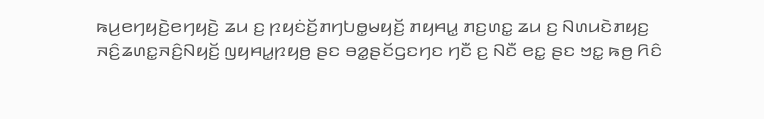ꤒꤣ꤬ꤕꤚꤟꤢꤧ꤬ꤕꤚꤟꤢꤧ꤬ ꤘꤣ ꤢ꤬ ꤐꤟꤢꤦꤢꤩ꤬ꤊꤚꤝꤥ꤭ꤗꤟꤢꤩ꤬ ꤊꤟꤌꤣ꤭ ꤊꤢ꤬ꤛꤢ꤭ ꤘꤣ ꤢ꤬ ꤡꤛꤣꤢꤧꤊꤟꤢ꤬ ꤏꤢꤨ꤬ꤘꤛꤢ꤭ꤏꤢꤨ꤬ꤡꤟꤢꤩ꤬ ꤜꤟꤌꤣ꤭ꤐꤟꤥ꤬ ꤔꤢ ꤋꤤ꤭ꤔꤢꤩꤞꤢꤚꤢ ꤚꤢꤪ ꤢ꤬ ꤡꤢꤪ ꤕꤢ꤭ ꤔꤢ ꤠꤢ꤭ ꤒꤥ꤬ ꤖꤢꤨ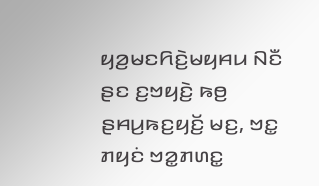ꤟꤤ꤬ꤗꤢꤖꤢꤧ꤬ꤗꤟꤌꤣ ꤡꤢꤪ ꤔꤢ ꤢ꤬ꤠꤟꤢꤧ꤬ ꤒꤥ꤬ ꤔꤌꤣ꤬ꤒꤢ꤬ꤟꤢꤩ꤬ ꤗꤢ꤬, ꤠꤢ꤭ ꤊꤟꤢꤦ ꤠꤤ꤭ꤊꤛꤢ꤭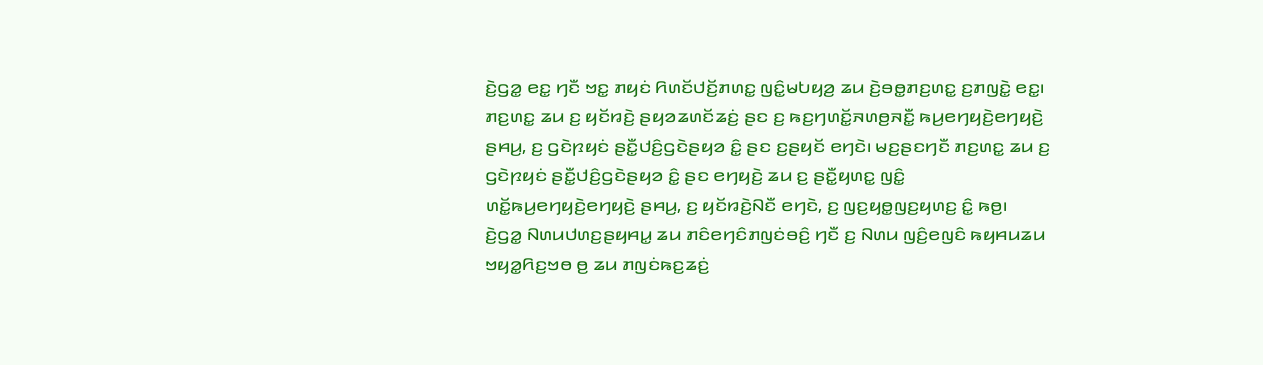ꤢꤧ꤬ꤞꤤ꤭ ꤕꤢ꤭ ꤚꤢꤪ ꤠꤢ꤭ ꤊꤟꤢꤦ ꤖꤛꤢꤩꤓꤢꤩ꤬ꤊꤛꤢ꤭ ꤜꤢꤨ꤭ꤗꤝꤟꤤ꤬ ꤘꤣ ꤢꤧ꤬ꤋꤥ꤭ꤊꤢ꤬ꤛꤢ꤭ ꤢ꤬ꤊꤜꤢꤧ꤭ ꤕꤢ꤭꤯
ꤊꤢ꤬ꤛꤢ꤭ ꤘꤣ ꤢ꤬ ꤟꤢꤩꤙꤢꤧ꤬ ꤔꤟꤤꤘꤛꤢꤩꤘꤢꤦ꤬ ꤔꤢ ꤢ꤬ ꤒꤢ꤬ꤚꤛꤢꤩ꤭ꤏꤛꤥ꤬ꤏꤢꤪ꤭ ꤒꤣ꤬ꤕꤚꤟꤢꤧ꤬ꤕꤚꤟꤢꤧ꤬ ꤔꤌꤣ꤬, ꤢ꤬ ꤞꤢꤧꤐꤟꤢꤦ ꤔꤢꤪ꤭ꤓꤢꤨ꤬ꤞꤢꤧꤔꤟꤤ ꤢꤨ꤭ ꤔꤢ ꤢ꤬ꤔꤟꤢꤩ ꤕꤚꤢꤧ꤯ ꤗꤢ꤬ꤔꤢꤚꤢꤪ ꤊꤢ꤬ꤛꤢ꤭ ꤘꤣ ꤢ꤬ ꤞꤢꤧꤐꤟꤢꤦ ꤔꤢꤪ꤭ꤓꤢꤨ꤬ꤞꤢꤧꤔꤟꤤ ꤢꤨ꤭ ꤔꤢ ꤕꤚꤟꤢꤧ꤬ ꤘꤣ ꤢ꤬ ꤔꤢꤪ꤭ꤟꤛꤢ꤭ ꤜꤢꤨ꤭ ꤛꤢꤩ꤭ꤒꤣ꤬ꤕꤚꤟꤢꤧ꤬ꤕꤚꤟꤢꤧ꤬ ꤔꤌꤣ꤬, ꤢ꤬ ꤟꤢꤩꤙꤢꤧ꤬ꤡꤢꤪ ꤕꤚꤢꤧ, ꤢ꤬ ꤜꤢ꤬ꤟꤥ꤭ꤜꤢ꤬ꤟꤛꤢ꤬ ꤢꤨ꤭ ꤒꤥ꤬꤯
ꤢꤧ꤬ꤞꤤ꤭ ꤡꤛꤣꤓꤛꤢ꤬ꤔꤟꤌꤣ꤭ ꤘꤣ ꤊꤢꤨꤕꤚꤢꤨꤊꤜꤢꤦꤋꤢꤨ꤬ ꤚꤢꤪ ꤢ꤬ ꤡꤛꤣ ꤜꤢꤨ꤬ꤕꤜꤢꤨ ꤒꤟꤌꤣꤘꤣ ꤠꤟꤤ꤭ꤖꤢ꤬ꤠꤥ ꤥ꤬ ꤘꤣ ꤊꤜꤢꤦꤒꤢ꤬ꤘꤢꤦ꤬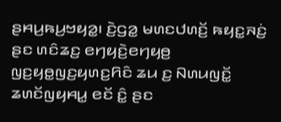ꤔꤌꤣ꤬ꤒꤣ꤬ꤠꤟꤤ꤭꤯ ꤢꤧ꤬ꤞꤤ꤭ ꤗꤛꤢꤓꤛꤢꤩ꤬ ꤒꤟꤢ꤭ꤏꤢꤦ꤬ ꤔꤢ ꤛꤢꤨꤘꤢ꤬ ꤕꤚꤟꤢꤧ꤬ꤕꤚꤟꤥ꤬ ꤜꤢ꤬ꤟꤥ꤭ꤜꤢ꤬ꤟꤛꤢ꤬ꤖꤢꤨ ꤘꤣ ꤢ꤬ ꤡꤛꤣꤜꤢꤩ꤭ ꤘꤛꤢꤩꤜꤟꤌꤣ꤭ ꤕꤢꤩ ꤢꤨ꤭ ꤔꤢ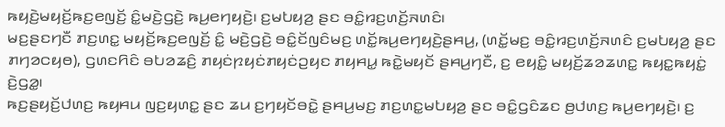ꤒꤟꤢꤧ꤬ꤗꤟꤢꤩ꤬ꤒꤢ꤬ꤕꤜꤢꤩ꤬ ꤢꤨ꤭ꤗꤢꤧ꤬ꤞꤢꤧ꤬ ꤒꤣ꤬ꤕꤚꤟꤢꤧ꤬꤯ ꤢ꤬ꤗꤝꤟꤤ꤬ ꤔꤢ ꤋꤢꤨ꤭ꤙꤢ꤬ꤛꤢꤩ꤬ꤏꤛꤢꤨ꤯
ꤗꤢ꤬ꤔꤢꤚꤢꤪ ꤊꤢ꤬ꤛꤢ꤭ ꤗꤟꤢꤩ꤬ꤒꤢ꤬ꤕꤜꤢꤩ꤬ ꤢꤨ꤭ ꤗꤢꤧ꤬ꤞꤢꤧ꤬ ꤋꤢꤨ꤭ꤢꤩꤜꤢꤨꤗꤢ꤬ ꤛꤢꤩ꤭ꤒꤣ꤬ꤕꤚꤟꤢꤧ꤬ꤔꤌꤣ꤬, (ꤛꤢꤩ꤭ꤗꤢ꤬ ꤋꤢꤨ꤭ꤙꤢ꤬ꤛꤢꤩ꤬ꤏꤛꤢꤨ ꤢ꤬ꤗꤝꤟꤤ꤬ ꤔꤢ ꤊꤚꤤꤍꤟꤥ), ꤞꤛꤢꤖꤢꤨ ꤋꤝꤤꤘꤢꤨ꤬ ꤊꤟꤢꤦꤐꤟꤢꤦꤊꤟꤢꤦꤑꤟꤢ ꤊꤟꤌꤣ꤭ ꤒꤢꤧ꤭ꤗꤟꤢꤩ ꤔꤌꤣ꤬ꤚꤢꤪ, ꤢ꤬ ꤕꤟꤢꤨ꤭ ꤗꤟꤢꤩ꤬ꤘꤤꤘꤛꤢ꤭ ꤒꤟꤢ꤭ꤒꤟꤢꤦ꤭ ꤢꤧ꤬ꤞꤤ꤭꤯
ꤒꤢ꤬ꤔꤟꤢꤩ꤬ꤓꤛꤢ꤬ ꤒꤟꤌꤣ ꤜꤢ꤬ꤟꤛꤢ꤭ ꤔꤢ ꤘꤣ ꤢ꤬ꤚꤟꤢꤩꤋꤢꤧ꤭ ꤔꤌꤣ꤬ꤗꤢ꤬ ꤊꤢ꤬ꤛꤢ꤭ꤗꤝꤟꤤ꤬ ꤔꤢ ꤋꤢꤨ꤭ꤞꤢꤨꤘꤢ ꤥ꤬ꤓꤛꤢ꤬ ꤒꤣ꤬ꤕꤚꤟꤢꤧ꤬꤯ ꤢ꤬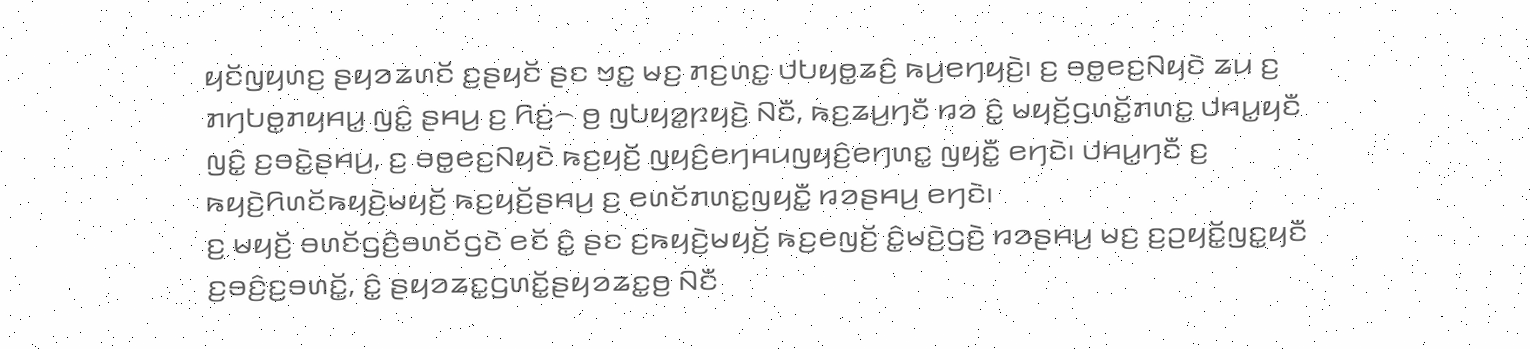ꤟꤢꤩꤜꤟꤛꤢ꤬ ꤔꤟꤤꤘꤛꤢꤩ ꤢ꤬ꤔꤟꤢꤩ ꤔꤢ ꤠꤢ꤭ ꤗꤢ꤬ ꤊꤢ꤬ꤛꤢ꤭ ꤓꤝꤟꤥ꤭ꤘꤢꤨ꤬ ꤒꤣ꤬ꤕꤚꤟꤢꤧ꤬꤯ ꤢ꤬ ꤋꤥ꤭ꤕꤢ꤬ꤡꤟꤢꤧ ꤘꤣ ꤢ꤬ ꤊꤚꤝꤥ꤭ꤊꤟꤌꤣ꤭ ꤜꤢꤨ꤭ ꤔꤌꤣ꤬ ꤢ꤬ ꤖꤢꤦ꤬꤮ ꤥ꤬ ꤜꤝꤟꤤ꤭ꤐꤟꤢꤧ꤬ ꤡꤢꤪ, ꤒꤢ꤬ꤘꤣ꤬ꤚꤢꤪ ꤙꤤ ꤢꤨ꤭ ꤗꤟꤢꤩ꤬ꤞꤛꤢꤩ꤭ꤊꤛꤢ꤭ ꤓꤌꤣ꤭ꤟꤢꤪ ꤜꤢꤨ꤭ ꤢ꤬ꤋꤢꤧ꤭ꤔꤌꤣ꤬, ꤢ꤬ ꤋꤥ꤭ꤕꤢ꤬ꤡꤟꤢꤧ ꤒꤢ꤬ꤟꤢꤩ꤬ ꤜꤟꤢꤨ꤬ꤕꤚꤌꤣꤜꤟꤢꤨ꤬ꤕꤚꤛꤢ꤭ ꤜꤟꤢꤪ꤭ ꤕꤚꤢꤧ꤯ ꤓꤌꤣ꤭ꤚꤢꤪ ꤢ꤬ ꤒꤟꤢꤧ꤬ꤖꤛꤢꤩꤒꤟꤢꤧ꤬ꤗꤟꤢꤩ꤬ ꤒꤢ꤬ꤟꤢꤩ꤬ꤔꤌꤣ꤬ ꤢ꤬ ꤕꤛꤢꤩꤊꤛꤢ꤭ꤜꤟꤢꤪ꤭ ꤙꤤꤔꤌꤣ꤬ ꤕꤚꤢꤧ꤯
ꤢ꤬ ꤗꤟꤢꤩ꤬ ꤋꤛꤢꤩꤞꤢꤨ꤬ꤋꤛꤢꤩꤞꤢꤧ ꤕꤢꤩ ꤢꤨ꤭ ꤔꤢ ꤢ꤬ꤒꤟꤢꤧ꤬ꤗꤟꤢꤩ꤬ ꤒꤢ꤬ꤕꤜꤢꤩ꤬ ꤢꤨ꤭ꤗꤢꤧ꤬ꤞꤢꤧ꤬ ꤙꤤꤔꤌꤣ꤬ ꤗꤢ꤬ ꤢ꤬ꤑꤟꤢꤩ꤭ꤜꤢ꤭ꤟꤢꤪ ꤢ꤬ꤋꤢꤨ꤬ꤢ꤬ꤋꤛꤢꤩ꤭, ꤢꤨ꤭ ꤔꤟꤤꤘꤢ꤭ꤞꤛꤢꤩ꤭ꤔꤟꤤꤘꤢ꤭ꤥ꤬ ꤡꤢꤪ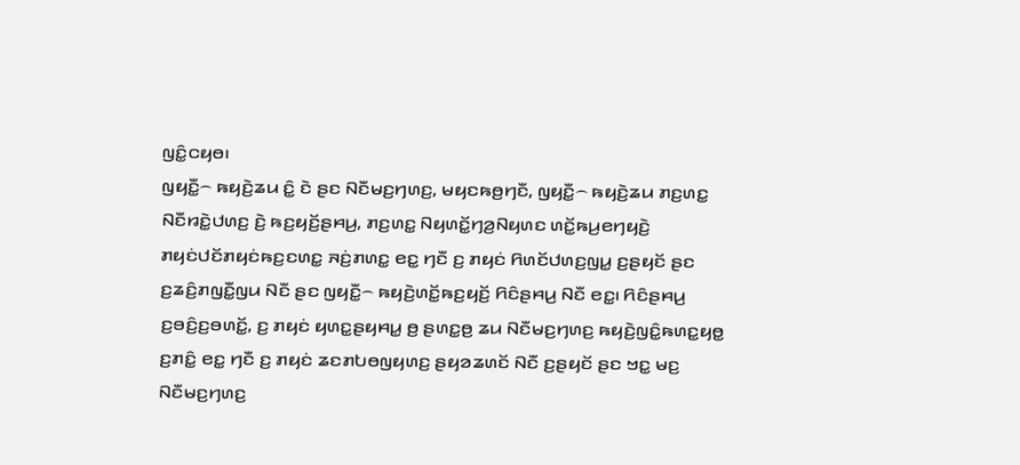ꤜꤢꤨ꤭ꤍꤟꤥ꤯
ꤜꤟꤢꤪ꤭꤮ ꤒꤟꤢꤧ꤬ꤘꤣ ꤢꤨ꤭ ꤢꤧ ꤔꤢ ꤡꤢꤪꤗꤢ꤬ꤚꤛꤢ꤬, ꤗꤟꤢꤒꤥ꤬ꤚꤢꤪ, ꤜꤟꤢꤪ꤭꤮ ꤒꤟꤢꤧ꤬ꤘꤣ ꤊꤢ꤬ꤛꤢ꤭ ꤡꤢꤪꤙꤢꤧ꤭ꤓꤛꤢ꤬ ꤢꤧ꤬ ꤒꤢ꤬ꤟꤢꤩ꤬ꤔꤌꤣ꤬, ꤊꤢ꤬ꤛꤢ꤭ ꤡꤟꤛꤢꤩ꤭ꤚꤤ꤬ꤡꤟꤛꤢ ꤛꤢꤩ꤭ꤒꤣ꤬ꤕꤚꤟꤢꤧ꤬ ꤊꤟꤢꤦꤓꤢꤩꤊꤟꤢꤦꤒꤢ꤬ꤢꤛꤢ꤭ ꤏꤢꤦ꤬ꤊꤛꤢ꤭ ꤕꤢ꤭ ꤚꤢꤪ ꤢ꤬ ꤊꤟꤢꤦ ꤖꤛꤢꤩꤓꤛꤢ꤬ꤜꤣ꤭ ꤢ꤬ꤔꤟꤢꤩ ꤔꤢ ꤢ꤬ꤘꤢꤨ꤬ꤊꤜꤢꤪ꤭ꤜꤣ ꤡꤢꤪ ꤔꤢ ꤜꤟꤢꤪ꤭꤮ ꤒꤟꤢꤧ꤬ꤛꤢꤩ꤭ꤒꤢ꤬ꤟꤢꤩ꤬ ꤖꤢꤨꤔꤌꤣ꤬ ꤡꤢꤪ ꤕꤢ꤭꤯ ꤖꤢꤨꤔꤌꤣ꤬ ꤢ꤬ꤋꤢꤨ꤬ꤢ꤬ꤋꤛꤢꤩ꤭, ꤢ꤬ ꤊꤟꤢꤦ ꤟꤛꤢ꤭ꤔꤟꤌꤣ꤭ ꤥ꤬ ꤔꤛꤢ꤭ꤥ꤬ ꤘꤣ ꤡꤢꤪꤗꤢ꤬ꤚꤛꤢ꤬ ꤒꤟꤢꤧ꤬ꤜꤢꤨ꤭ꤒꤛꤢ꤭ꤟꤥ꤭ ꤢ꤬ꤊꤢꤨ꤭ ꤕꤢ꤭ ꤚꤢꤪ ꤢ꤬ ꤊꤟꤢꤦ ꤘꤢꤊꤝꤥꤜꤟꤛꤢ꤬ ꤔꤟꤤꤘꤛꤢꤩ ꤡꤢꤪ ꤢ꤬ꤔꤟꤢꤩ ꤔꤢ ꤠꤢ꤭ ꤗꤢ꤬ ꤡꤢꤪꤗꤢ꤬ꤚꤛꤢ꤬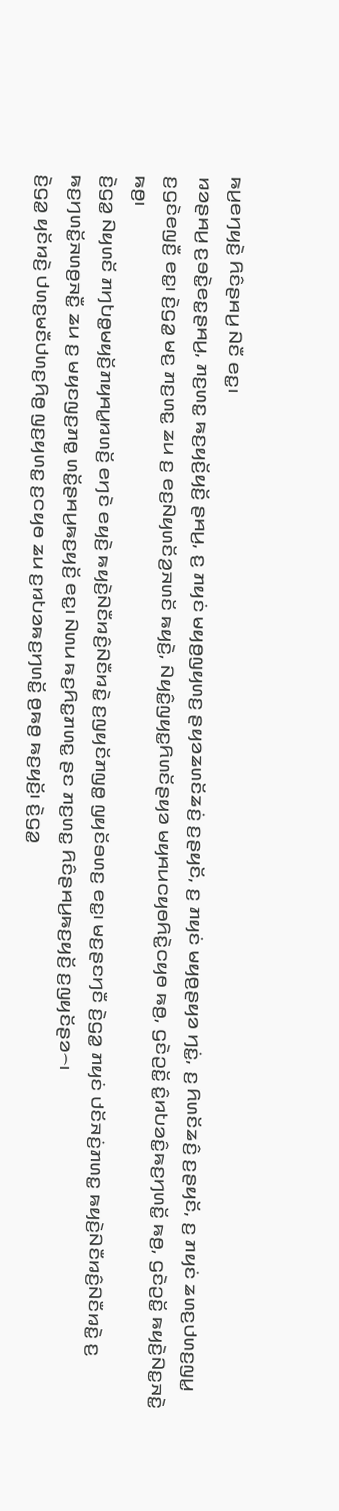ꤒꤣ꤬ꤕꤚꤟꤢꤧ꤬ ꤖꤢꤨꤔꤌꤣ꤬ ꤡꤢꤪ ꤕꤢ꤭꤯
ꤙꤤꤔꤌꤣ꤬ ꤢ꤬ꤋꤢꤧ꤭ꤕꤢ꤭ꤔꤌꤣ꤬, ꤊꤢ꤬ꤛꤢ꤭ ꤒꤢ꤬ꤟꤢꤩ꤬ꤟꤢꤩ꤬ ꤔꤌꤣ꤬, ꤢ꤬ ꤊꤟꤢꤦ ꤗꤟꤥ꤬ꤜꤟꤛꤢ꤬ ꤔꤟꤤꤘꤛꤢꤩꤘꤢꤦ꤬ ꤢ꤬ꤔꤟꤢꤩ, ꤢ꤬ ꤊꤟꤢꤦ ꤗꤟꤥ꤬ꤔꤟꤤ ꤚꤢꤦ꤭, ꤢ꤬ ꤖꤛꤢꤩꤘꤢꤨ꤬ ꤢ꤬ꤔꤟꤢꤩ, ꤢ꤬ ꤊꤟꤢꤦ ꤘꤛꤢ꤬ꤓꤛꤢ꤬ꤜꤣ꤭ ꤢ꤬ꤞꤢꤧꤕꤜꤢꤪ꤬ ꤕꤢ꤭꤯ ꤢꤧ꤬ꤞꤤ꤭ ꤗꤢ꤬ ꤊꤢ꤬ꤛꤢ꤭ ꤘꤣ ꤢ꤬ ꤕꤢ꤬ꤡꤟꤛꤢꤩꤤ꤬ꤏꤛꤢꤩ ꤒꤟꤢꤧ꤬, ꤡꤟꤢꤨ꤭ꤜꤟꤢ꤭ꤖꤛꤢꤩꤔꤟꤤ ꤗꤟꤌꤣꤍꤟꤥꤖꤢꤧ꤭ꤍꤟꤥ ꤒꤥ꤬, ꤞꤢꤧꤑꤢꤩ꤭ ꤢꤨ꤭ꤙꤝꤤꤢꤨ꤭ꤒꤢ꤬ꤚꤛꤢꤩ꤭ ꤒꤥ꤬, ꤞꤢꤧꤑꤢꤩ꤭ ꤒꤟꤢꤧ꤬ꤡꤢ꤭ꤏꤢꤧ꤭ ꤒꤥ꤬꤯
ꤢꤧ꤬ꤞꤤ꤭ ꤡꤟꤛꤢꤩ ꤊꤚꤝꤥ꤭ꤗꤟꤢꤩ꤬ꤊꤟꤌꤣ꤭ꤙꤛꤢꤩ꤬ ꤕꤚꤢꤧ ꤕꤟꤢꤧ꤬ ꤒꤟꤢꤧ꤬ꤡꤢꤪꤙꤢꤨ꤬ꤡꤢꤪꤙꤢꤧ꤭ ꤢ꤬ꤜꤟꤢꤩꤊꤜꤥ꤭ ꤜꤟꤢꤩꤋꤛꤢ꤬ ꤕꤢ꤭꤯ ꤗꤢ꤬ꤔꤢꤚꤢꤪ ꤢꤧ꤬ꤞꤤ꤭ ꤊꤟꤢꤦ ꤓꤢꤩꤏꤢꤦ꤬ꤊꤛꤢ꤭ ꤒꤟꤢꤧ꤬ꤡꤢꤪꤙꤢꤨ꤬ꤡꤢꤪꤙꤢꤧ꤭ ꤢ꤬ ꤒꤢ꤬ꤚꤛꤢꤩ꤭ꤏꤛꤥ꤬ꤏꤢꤪ꤭ ꤘꤣ ꤢ꤬ ꤗꤟꤢꤜꤢ꤬ꤊꤥ꤭ ꤛꤢꤩ꤭ꤔꤌꤣ꤬ꤒꤢ꤬ꤟꤢꤩ꤬ ꤕꤢ꤭꤯ ꤡꤛꤣ ꤒꤢ꤬ꤖꤢ꤭ꤊꤛꤢ꤭ ꤔꤢ ꤊꤢ꤬ꤛꤢ꤭ ꤖꤢꤨꤔꤌꤣ꤬ꤒꤢ꤬ꤟꤢꤩ꤬ ꤢ꤬ꤜꤟꤢꤩꤔꤤ꤮꤯
ꤢꤧ꤬ꤞꤤ꤭ ꤟꤢꤩꤙꤢꤧ꤬ ꤓꤛꤢ꤬ꤗꤢꤪꤓꤛꤢ꤬ꤖꤥ꤬ ꤜꤢ꤬ꤟꤛꤢ꤭ ꤢ꤬ꤍꤟꤥ ꤘꤣ ꤢ꤬ꤙꤝꤤꤒꤢ꤬ꤚꤛꤢꤩ꤭ ꤥ꤬ꤒꤥ꤬ ꤒꤢ꤬ꤟꤢꤩ꤬꤯ ꤢꤧ꤬ꤞꤤ꤭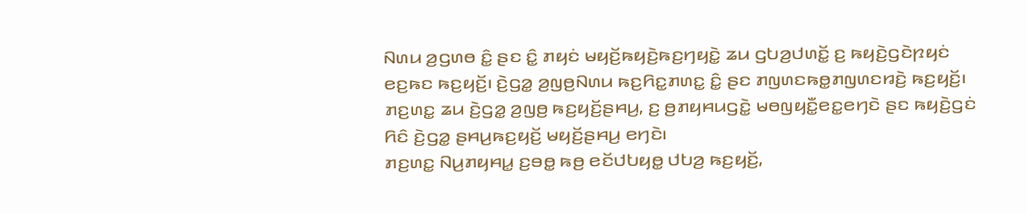ꤡꤛꤣ ꤤ꤬ꤞꤛꤥ ꤢꤨ꤭ ꤔꤢ ꤢꤨ꤭ ꤊꤟꤢꤦ ꤗꤟꤢꤩ꤬ꤒꤟꤢꤧ꤬ꤒꤢ꤬ꤚꤟꤢꤧ꤭ ꤘꤣ ꤞꤝꤤ꤬ꤓꤛꤢꤩ꤭ ꤢ꤬ ꤒꤟꤢꤧ꤬ꤞꤢꤧꤐꤟꤢꤦ ꤕꤢ꤬ꤒꤢ ꤒꤢ꤬ꤟꤢꤩ꤬꤯ ꤢꤧ꤬ꤞꤤ꤭ ꤤ꤬ꤜꤥ꤬ꤡꤛꤣ ꤒꤢ꤬ꤖꤢ꤭ꤊꤛꤢ꤭ ꤢꤨ꤭ ꤔꤢ ꤊꤜꤛꤢꤒꤥ꤭ꤊꤜꤛꤢꤙꤢꤧ꤬ ꤒꤢ꤬ꤟꤢꤩ꤬꤯ ꤊꤢ꤬ꤛꤢ꤭ ꤘꤣ ꤢꤧ꤬ꤞꤤ꤭ ꤤ꤬ꤜꤥ꤬ ꤒꤢ꤬ꤟꤢꤩ꤬ꤔꤌꤣ꤬, ꤢ꤬ ꤥ꤬ꤊꤟꤌꤣꤞꤢꤧ꤭ ꤗꤥꤜꤟꤢꤪ꤭ꤕꤢ꤭ꤕꤚꤢꤧ ꤔꤢ ꤒꤟꤢꤧ꤬ꤞꤢꤦ ꤖꤢꤨ ꤢꤧ꤬ꤞꤤ꤭ ꤔꤌꤣ꤬ꤒꤢ꤬ꤟꤢꤩ꤬ ꤗꤟꤢꤩ꤬ꤔꤌꤣ꤬ ꤕꤚꤢꤧ꤯
ꤊꤢ꤬ꤛꤢ꤭ ꤡꤣ꤬ꤊꤟꤌꤣ꤭ ꤢ꤬ꤋꤥ꤭ ꤒꤥ꤬ ꤕꤢꤩꤓꤝꤟꤥ꤭ ꤓꤝꤤ꤬ ꤒꤢ꤬ꤟꤢꤩ꤬,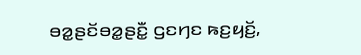ꤋꤤ꤭ꤔꤢꤩꤋꤤ꤭ꤔꤢꤪ꤭ ꤞꤢꤚꤢ ꤒꤢ꤬ꤟꤢꤩ꤬,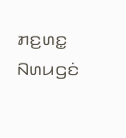ꤊꤢ꤬ꤛꤢ꤭ ꤡꤛꤣꤞꤢꤦ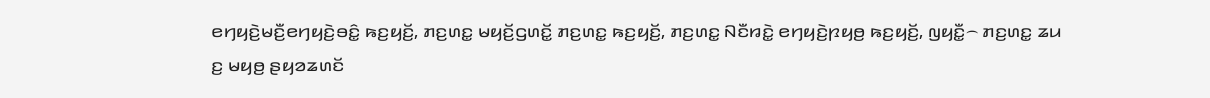ꤕꤚꤟꤢꤧ꤬ꤗꤢꤪ꤬ꤕꤚꤟꤢꤧ꤬ꤋꤢꤨ꤭ ꤒꤢ꤬ꤟꤢꤩ꤬, ꤊꤢ꤬ꤛꤢ꤭ ꤗꤟꤢꤩ꤬ꤞꤛꤢꤩ꤭ ꤊꤢ꤬ꤛꤢ꤭ ꤒꤢ꤬ꤟꤢꤩ꤬, ꤊꤢ꤬ꤛꤢ꤭ ꤡꤢꤪꤙꤢꤧ꤭ ꤕꤚꤟꤢꤧ꤬ꤐꤟꤥ꤬ ꤒꤢ꤬ꤟꤢꤩ꤬, ꤜꤟꤢꤪ꤭꤮ ꤊꤢ꤬ꤛꤢ꤭ ꤘꤣ ꤢ꤬ ꤗꤟꤥ꤬ ꤔꤟꤤꤘꤛꤢꤩ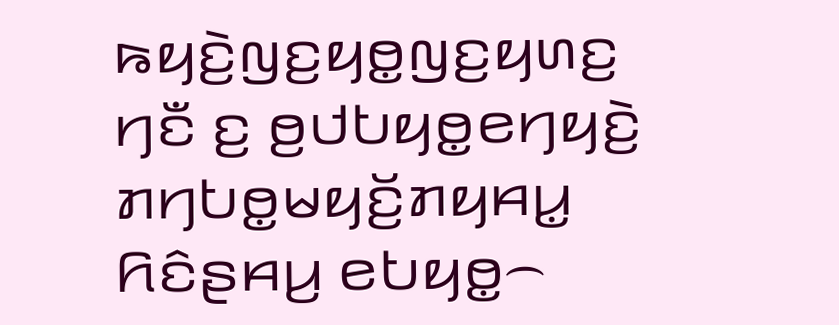ꤒꤟꤢꤧ꤬ꤜꤢ꤬ꤟꤥ꤭ꤜꤢ꤬ꤟꤛꤢ꤬ ꤚꤢꤪ ꤢ꤬ ꤥ꤬ꤓꤝꤟꤥ꤭ꤕꤚꤟꤢꤧ꤬ ꤊꤚꤝꤥ꤭ꤗꤟꤢꤩ꤬ꤊꤟꤌꤣ꤭ ꤖꤢꤨꤔꤌꤣ꤬ ꤕꤝꤟꤥ꤭꤮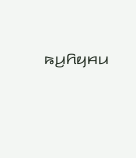ꤒꤣ꤬ꤖꤟꤌꤣ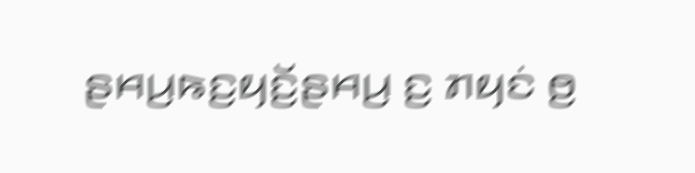ꤔꤌꤣ꤬ꤒꤢ꤬ꤟꤢꤩ꤬ꤔꤌꤣ꤬ ꤢ꤬ ꤊꤟꤢꤦ ꤥ꤬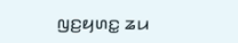ꤜꤢ꤬ꤟꤛꤢ꤭ ꤘꤣ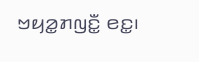ꤠꤟꤤ꤭ꤊꤜꤢꤪ꤭ ꤕꤢ꤭꤯